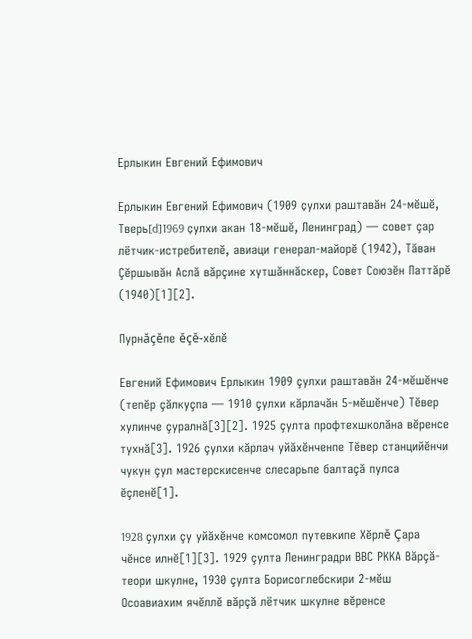Ерлыкин Евгений Ефимович

Ерлыкин Евгений Ефимович (1909 ҫулхи раштавӑн 24-мӗшӗ, Тверь[d]1969 ҫулхи акан 18-мӗшӗ, Ленинград) — совет çар лётчик-истребителĕ, авиаци генерал-майорĕ (1942), Тăван Çĕршывăн Аслă вăрçине хутшăннăскер, Совет Союзĕн Паттăрĕ (1940)[1][2].

Пурнăçĕпе ĕçĕ-хĕлĕ

Евгений Ефимович Ерлыкин 1909 çулхи раштавăн 24-мĕшĕнче (тепĕр çăлкуçпа — 1910 çулхи кăрлачăн 5-мĕшĕнче) Тĕвер хулинче çуралнă[3][2]. 1925 çулта профтехшколăна вĕренсе тухнă[3]. 1926 çулхи кăрлач уйăхĕнченпе Тĕвер станцийĕнчи чукун çул мастерскисенче слесарьпе балтаçă пулса ĕçленĕ[1].

1928 çулхи çу уйăхĕнче комсомол путевкипе Хĕрлĕ Çара чĕнсе илнĕ[1][3]. 1929 çулта Ленинградри ВВС РККА Вăрçă-теори шкулне, 1930 çулта Борисоглебскири 2-мĕш Осоавиахим ячĕллĕ вăрçă лётчик шкулне вĕренсе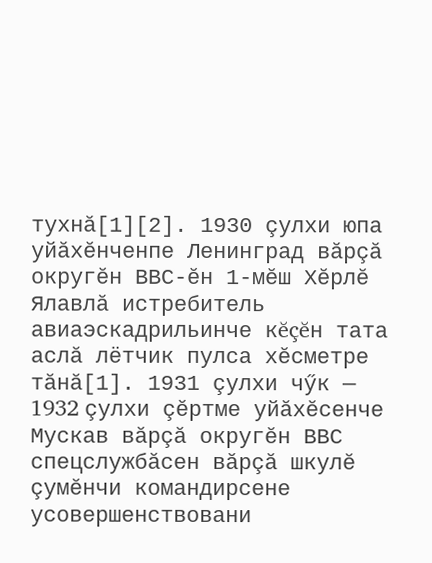тухнă[1][2]. 1930 çулхи юпа уйăхĕнченпе Ленинград вăрçă округĕн ВВС-ĕн 1-мĕш Хĕрлĕ Ялавлă истребитель авиаэскадрильинче кĕçĕн тата аслă лётчик пулса хĕсметре тăнă[1]. 1931 çулхи чӳк — 1932 çулхи çĕртме уйăхĕсенче Мускав вăрçă округĕн ВВС спецслужбăсен вăрçă шкулĕ çумĕнчи командирсене усовершенствовани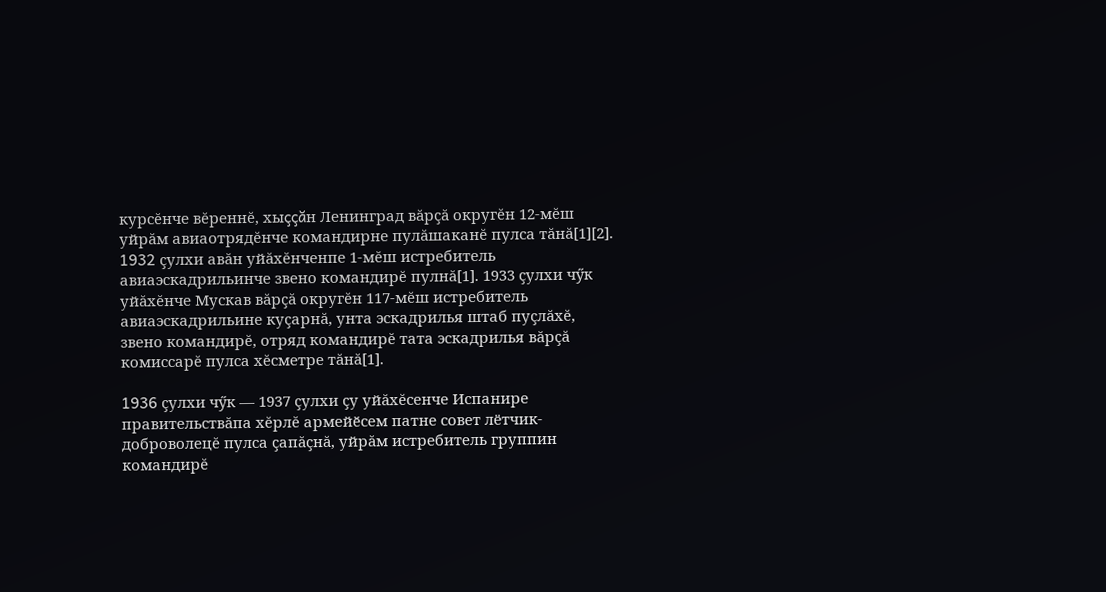курсĕнче вĕреннĕ, хыççăн Ленинград вăрçă округĕн 12-мĕш уйрăм авиаотрядĕнче командирне пулăшаканĕ пулса тăнă[1][2]. 1932 çулхи авăн уйăхĕнченпе 1-мĕш истребитель авиаэскадрильинче звено командирĕ пулнă[1]. 1933 çулхи чӳк уйăхĕнче Мускав вăрçă округĕн 117-мĕш истребитель авиаэскадрильине куçарнă, унта эскадрилья штаб пуçлăхĕ, звено командирĕ, отряд командирĕ тата эскадрилья вăрçă комиссарĕ пулса хĕсметре тăнă[1].

1936 çулхи чӳк — 1937 çулхи çу уйăхĕсенче Испанире правительствăпа хĕрлĕ армейӗсем патне совет лётчик-доброволецĕ пулса çапăçнă, уйрăм истребитель группин командирĕ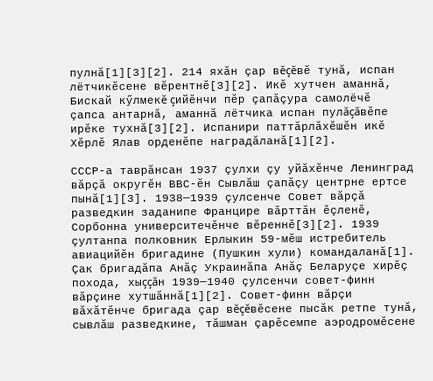пулнă[1][3][2]. 214 яхăн çар вĕçĕвĕ тунă, испан лётчикĕсене вĕрентнĕ[3][2]. Икĕ хутчен аманнă, Бискай кӳлмекĕ çийĕнчи пĕр çапăçура самолёчĕ çапса антарнă, аманнă лётчика испан пулăçăвĕпе ирĕке тухнă[3][2]. Испанири паттăрлăхĕшĕн икĕ Хĕрлĕ Ялав орденĕпе наградăланă[1][2].

СССР-а таврăнсан 1937 çулхи çу уйăхĕнче Ленинград вăрçă округĕн ВВС-ĕн Сывлăш çапăçу центрне ертсе пынă[1][3]. 1938—1939 çулсенче Совет вăрçă разведкин заданипе Францире вăрттăн ĕçленĕ, Сорбонна университечĕнче вĕреннĕ[3][2]. 1939 çултанпа полковник Ерлыкин 59-мĕш истребитель авиацийĕн бригадине (Пушкин хули) командаланă[1]. Çак бригадăпа Анăç Украинăпа Анăç Беларуçе хирĕç похода, хыççăн 1939—1940 çулсенчи совет-финн вăрçине хутшăннă[1][2]. Совет-финн вăрçи вăхăтĕнче бригада çар вĕçĕвĕсене пысăк ретпе тунă, сывлăш разведкине, тăшман çарĕсемпе аэродромĕсене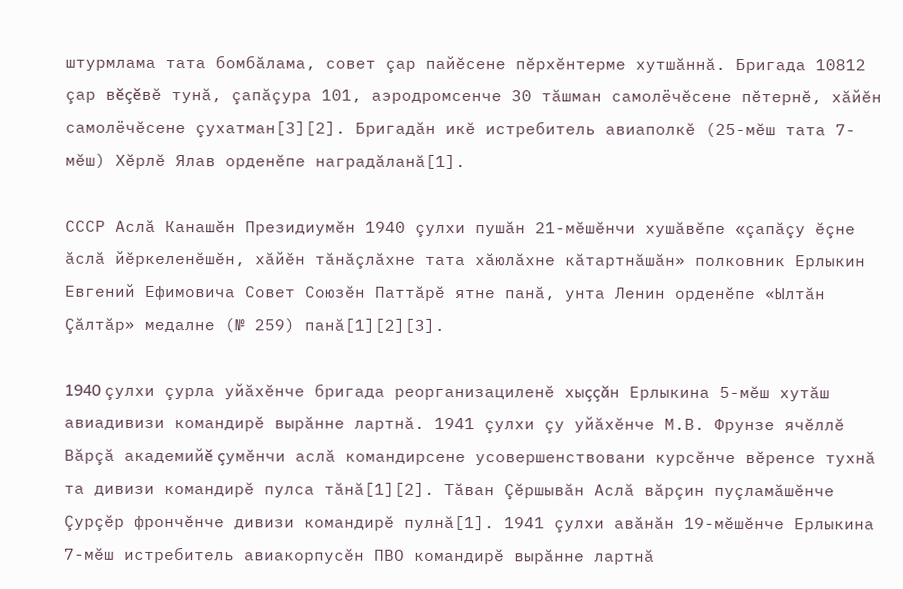штурмлама тата бомбăлама, совет çар пайĕсене пĕрхĕнтерме хутшăннă. Бригада 10812 çар вĕçĕвĕ тунă, çапăçура 101, аэродромсенче 30 тăшман самолёчĕсене пĕтернĕ, хăйĕн самолёчĕсене çухатман[3][2]. Бригадăн икĕ истребитель авиаполкĕ (25-мĕш тата 7-мĕш) Хĕрлĕ Ялав орденĕпе наградăланă[1].

СССР Аслă Канашĕн Президиумĕн 1940 çулхи пушăн 21-мĕшĕнчи хушăвĕпе «çапăçу ĕçне ăслă йĕркеленĕшĕн, хăйĕн тăнăçлăхне тата хăюлăхне кăтартнăшăн» полковник Ерлыкин Евгений Ефимовича Совет Союзĕн Паттăрĕ ятне панă, унта Ленин орденĕпе «Ылтăн Çăлтăр» медалне (№ 259) панă[1][2][3].

1940 çулхи çурла уйăхĕнче бригада реорганизациленĕ хыççăн Ерлыкина 5-мĕш хутăш авиадивизи командирĕ вырăнне лартнă. 1941 çулхи çу уйăхĕнче М.В. Фрунзе ячĕллĕ Вăрçă академийĕ çумĕнчи аслă командирсене усовершенствовани курсĕнче вĕренсе тухнă та дивизи командирĕ пулса тăнă[1][2]. Тăван Çĕршывăн Аслă вăрçин пуçламăшĕнче Çурçĕр фрончĕнче дивизи командирĕ пулнă[1]. 1941 çулхи авăнăн 19-мĕшĕнче Ерлыкина 7-мĕш истребитель авиакорпусĕн ПВО командирĕ вырăнне лартнă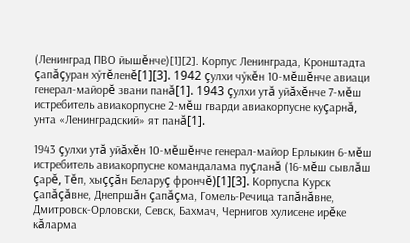(Ленинград ПВО йышĕнче)[1][2]. Корпус Ленинграда, Кронштадта çапăçуран хӳтĕленĕ[1][3]. 1942 çулхи чӳкĕн 10-мĕшĕнче авиаци генерал-майорĕ звани панă[1]. 1943 çулхи утă уйăхĕнче 7-мĕш истребитель авиакорпусне 2-мĕш гварди авиакорпусне куçарнă, унта «Ленинградский» ят панă[1].

1943 çулхи утă уйăхĕн 10-мĕшĕнче генерал-майор Ерлыкин 6-мĕш истребитель авиакорпусне командалама пуçланă (16-мĕш сывлăш çарĕ, Тĕп, хыççăн Беларуç фрончĕ)[1][3]. Корпуспа Курск çапăçăвне, Днепршăн çапăçма, Гомель-Речица тапăнăвне, Дмитровск-Орловски, Севск, Бахмач, Чернигов хулисене ирĕке кăларма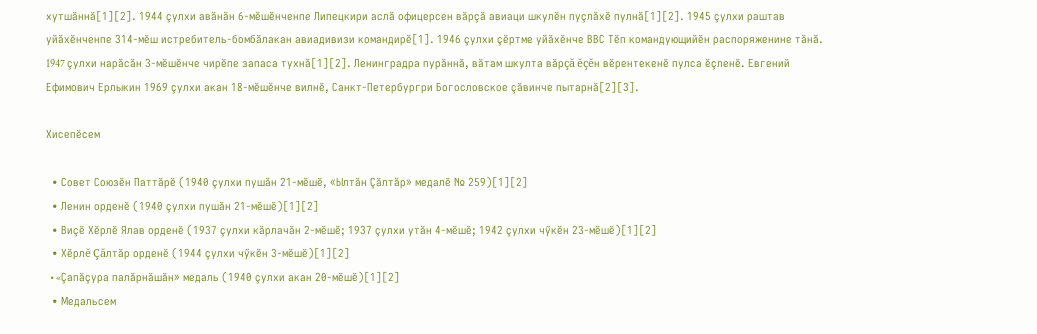хутшăннă[1][2]. 1944 çулхи авăнăн 6-мĕшĕнченпе Липецкири аслă офицерсен вăрçă авиаци шкулĕн пуçлăхĕ пулнă[1][2]. 1945 çулхи раштав уйăхĕнченпе 314-мĕш истребитель-бомбăлакан авиадивизи командирĕ[1]. 1946 çулхи çĕртме уйăхĕнче ВВС Тĕп командующийĕн распоряженине тăнă. 1947 çулхи нарăсăн 3-мĕшĕнче чирĕпе запаса тухнă[1][2]. Ленинградра пурăннă, вăтам шкулта вăрçă ĕçĕн вĕрентекенĕ пулса ĕçленĕ. Евгений Ефимович Ерлыкин 1969 çулхи акан 18-мĕшĕнче вилнĕ, Санкт-Петербургри Богословское çăвинче пытарнă[2][3].

Хисепĕсем

  • Совет Союзĕн Паттăрĕ (1940 çулхи пушăн 21-мĕшĕ, «Ылтăн Çăлтăр» медалĕ № 259)[1][2]
  • Ленин орденĕ (1940 çулхи пушăн 21-мĕшĕ)[1][2]
  • Виçĕ Хĕрлĕ Ялав орденĕ (1937 çулхи кăрлачăн 2-мĕшĕ; 1937 çулхи утăн 4-мĕшĕ; 1942 çулхи чӳкĕн 23-мĕшĕ)[1][2]
  • Хĕрлĕ Çăлтăр орденĕ (1944 çулхи чӳкĕн 3-мĕшĕ)[1][2]
  • «Çапăçура палăрнăшăн» медаль (1940 çулхи акан 20-мĕшĕ)[1][2]
  • Медальсем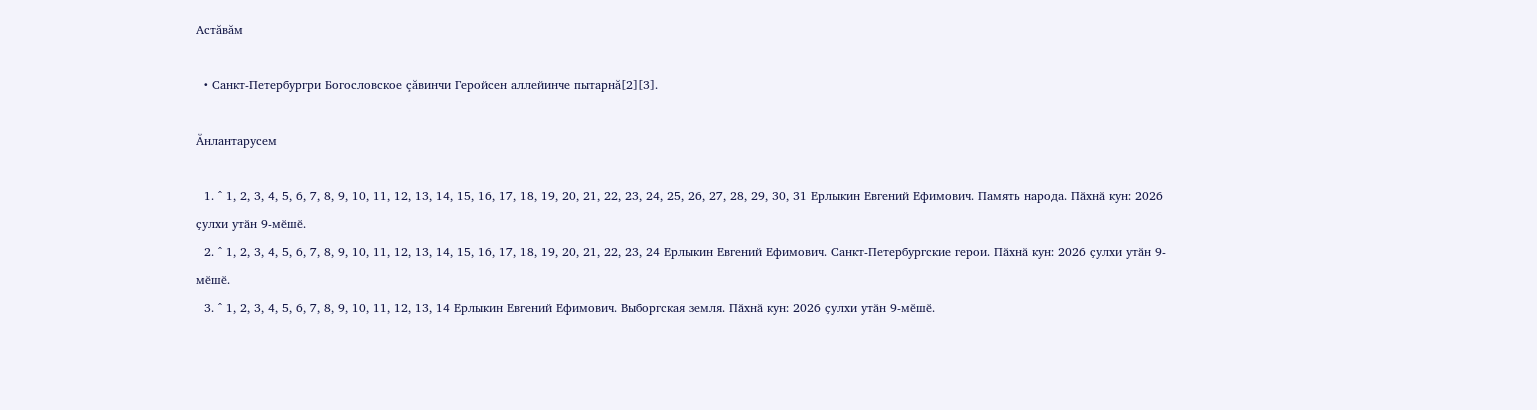Астăвăм

  • Санкт-Петербургри Богословское çăвинчи Геройсен аллейинче пытарнă[2][3].

Ӑнлантарусем

  1. ^ 1, 2, 3, 4, 5, 6, 7, 8, 9, 10, 11, 12, 13, 14, 15, 16, 17, 18, 19, 20, 21, 22, 23, 24, 25, 26, 27, 28, 29, 30, 31 Ерлыкин Евгений Ефимович. Память народа. Пӑхнӑ кун: 2026 ҫулхи утӑн 9-мӗшӗ.
  2. ^ 1, 2, 3, 4, 5, 6, 7, 8, 9, 10, 11, 12, 13, 14, 15, 16, 17, 18, 19, 20, 21, 22, 23, 24 Ерлыкин Евгений Ефимович. Санкт-Петербургские герои. Пӑхнӑ кун: 2026 ҫулхи утӑн 9-мӗшӗ.
  3. ^ 1, 2, 3, 4, 5, 6, 7, 8, 9, 10, 11, 12, 13, 14 Ерлыкин Евгений Ефимович. Выборгская земля. Пӑхнӑ кун: 2026 ҫулхи утӑн 9-мӗшӗ.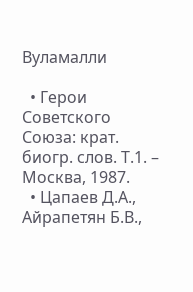Вуламалли

  • Герои Советского Союза: крат. биогр. слов. Т.1. – Москва, 1987.
  • Цапаев Д.А., Айрапетян Б.В.,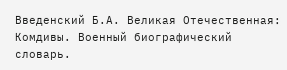Введенский Б.А. Великая Отечественная: Комдивы. Военный биографический словарь.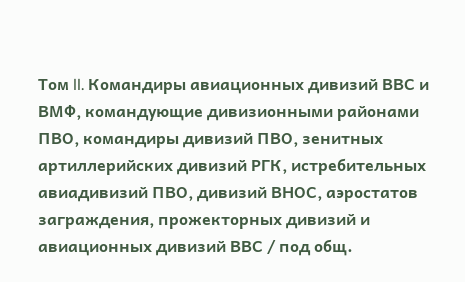Том II. Командиры авиационных дивизий ВВС и ВМФ, командующие дивизионными районами ПВО, командиры дивизий ПВО, зенитных артиллерийских дивизий РГК, истребительных авиадивизий ПВО, дивизий ВНОС, аэростатов заграждения, прожекторных дивизий и авиационных дивизий ВВС / под общ.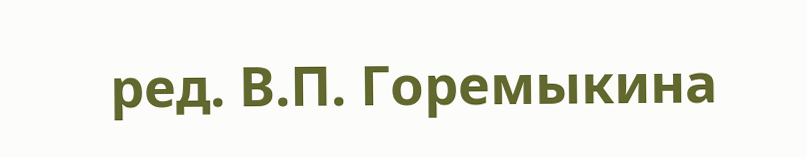ред. В.П. Горемыкина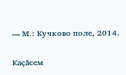— М.: Кучково поле, 2014.

Каçăсем